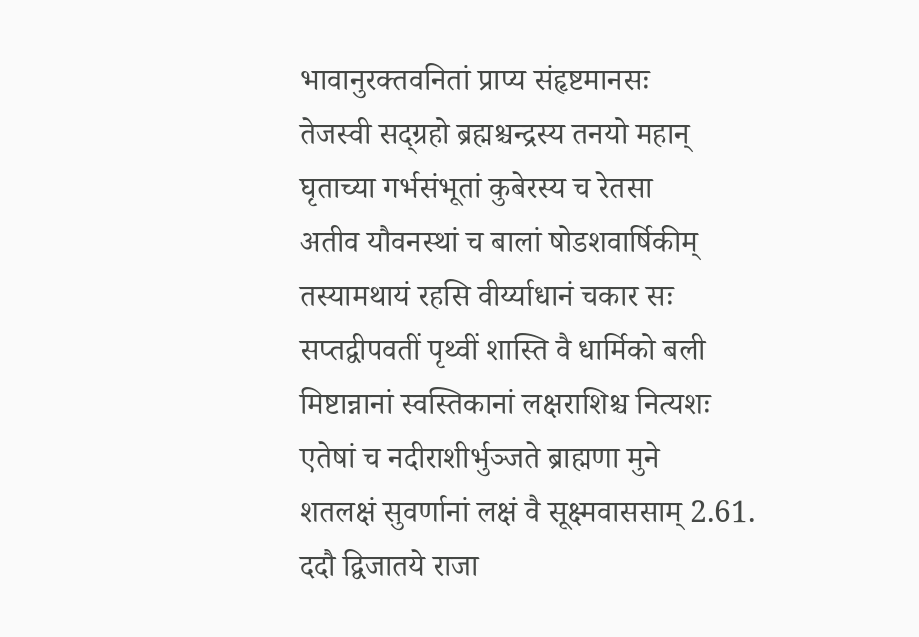भावानुरक्तवनितां प्राप्य संहृष्टमानसः
तेजस्वी सद्ग्रहो ब्रह्मश्चन्द्रस्य तनयो महान्
घृताच्या गर्भसंभूतां कुबेरस्य च रेतसा
अतीव यौवनस्थां च बालां षोडशवार्षिकीम्
तस्यामथायं रहसि वीर्य्याधानं चकार सः
सप्तद्वीपवतीं पृथ्वीं शास्ति वै धार्मिको बली
मिष्टान्नानां स्वस्तिकानां लक्षराशिश्च नित्यशः
एतेषां च नदीराशीर्भुञ्जते ब्राह्मणा मुने
शतलक्षं सुवर्णानां लक्षं वै सूक्ष्मवाससाम् 2.61.
ददौ द्विजातये राजा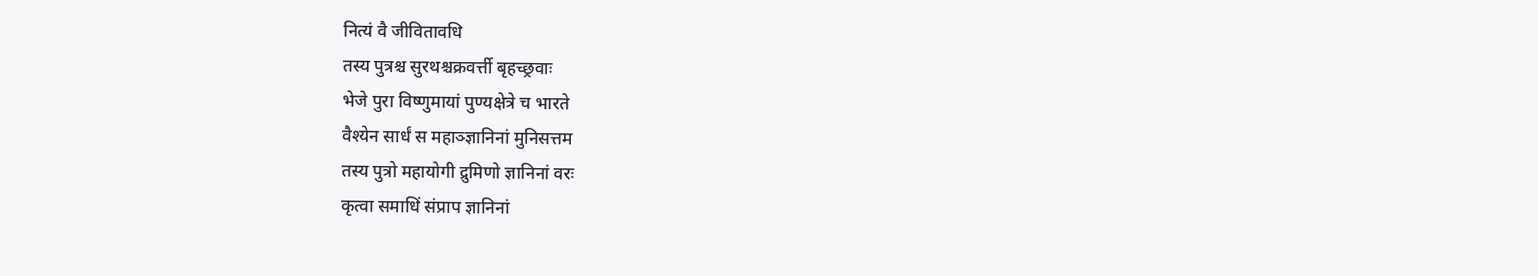नित्यं वै जीवितावधि
तस्य पुत्रश्च सुरथश्चक्रवर्त्ती बृहच्छ्रवाः
भेजे पुरा विष्णुमायां पुण्यक्षेत्रे च भारते
वैश्येन सार्धं स महाञ्ज्ञानिनां मुनिसत्तम
तस्य पुत्रो महायोगी द्रुमिणो ज्ञानिनां वरः
कृत्वा समाधिं संप्राप ज्ञानिनां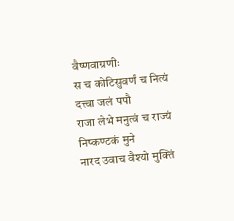वैष्णवाग्रणीः
स च कोटिसुवर्णं च नित्यं दत्त्वा जलं पपौ
राजा लेभे मनुत्वं च राज्यं निष्कण्टकं मुने
नारद उवाच वैश्यो मुक्तिं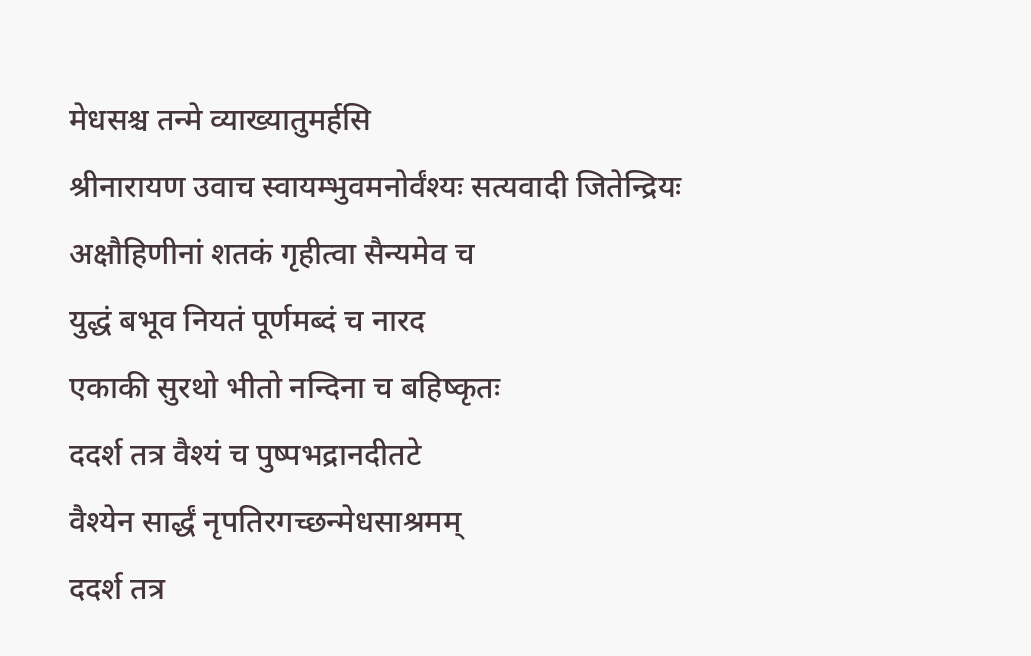मेधसश्च तन्मे व्याख्यातुमर्हसि
श्रीनारायण उवाच स्वायम्भुवमनोर्वंश्यः सत्यवादी जितेन्द्रियः
अक्षौहिणीनां शतकं गृहीत्वा सैन्यमेव च
युद्धं बभूव नियतं पूर्णमब्दं च नारद
एकाकी सुरथो भीतो नन्दिना च बहिष्कृतः
ददर्श तत्र वैश्यं च पुष्पभद्रानदीतटे
वैश्येन सार्द्धं नृपतिरगच्छन्मेधसाश्रमम्
ददर्श तत्र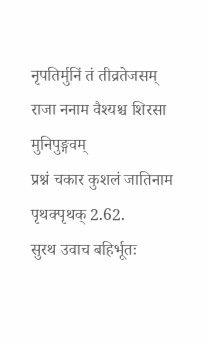नृपतिर्मुनिं तं तीव्रतेजसम्
राजा ननाम वैश्यश्च शिरसा मुनिपुङ्गवम्
प्रश्नं चकार कुशलं जातिनाम पृथक्पृथक् 2.62.
सुरथ उवाच बहिर्भूतः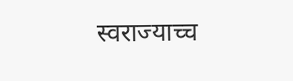स्वराज्याच्च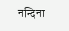नन्दिना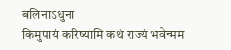बलिनाऽधुना
किमुपायं करिष्यामि कथं राज्यं भवेन्मम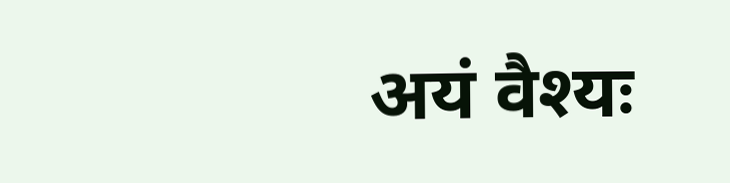अयं वैश्यः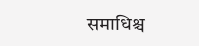समाधिश्च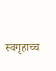स्वगृहाच्च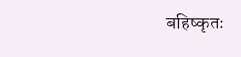बहिष्कृतः